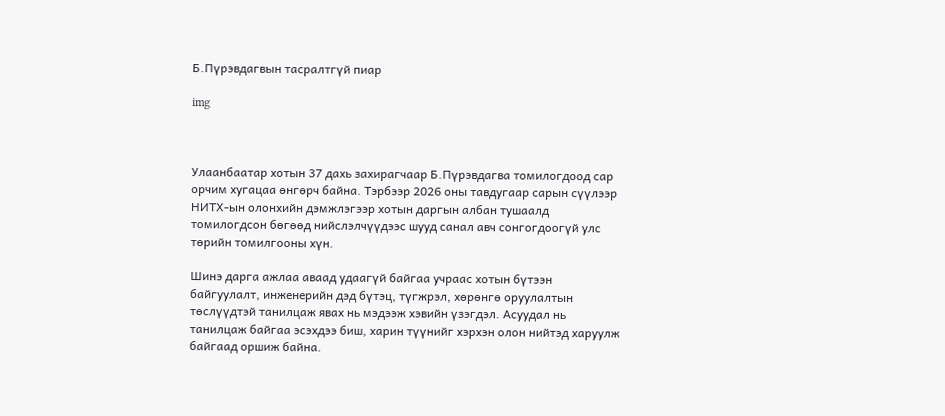Б.Пүрэвдагвын тасралтгүй пиар

img



Улаанбаатар хотын 37 дахь захирагчаар Б.Пүрэвдагва томилогдоод сар орчим хугацаа өнгөрч байна. Тэрбээр 2026 оны тавдугаар сарын сүүлээр НИТХ-ын олонхийн дэмжлэгээр хотын даргын албан тушаалд томилогдсон бөгөөд нийслэлчүүдээс шууд санал авч сонгогдоогүй улс төрийн томилгооны хүн.

Шинэ дарга ажлаа аваад удаагүй байгаа учраас хотын бүтээн байгуулалт, инженерийн дэд бүтэц, түгжрэл, хөрөнгө оруулалтын төслүүдтэй танилцаж явах нь мэдээж хэвийн үзэгдэл. Асуудал нь танилцаж байгаа эсэхдээ биш, харин түүнийг хэрхэн олон нийтэд харуулж байгаад оршиж байна.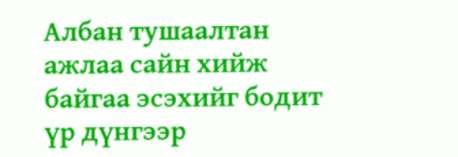Албан тушаалтан ажлаа сайн хийж байгаа эсэхийг бодит үр дүнгээр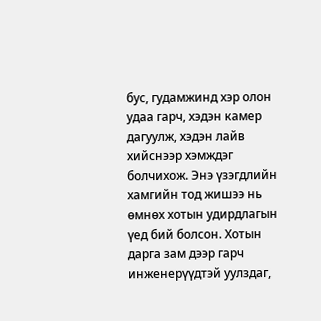бус, гудамжинд хэр олон удаа гарч, хэдэн камер дагуулж, хэдэн лайв хийснээр хэмждэг болчихож. Энэ үзэгдлийн хамгийн тод жишээ нь өмнөх хотын удирдлагын үед бий болсон. Хотын дарга зам дээр гарч инженерүүдтэй уулздаг,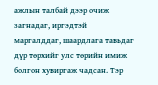ажлын талбай дээр очиж загнадаг, иргэдтэй маргалддаг, шаардлага тавьдаг дүр төрхийг улс төрийн имиж болгон хувиргаж чадсан. Тэр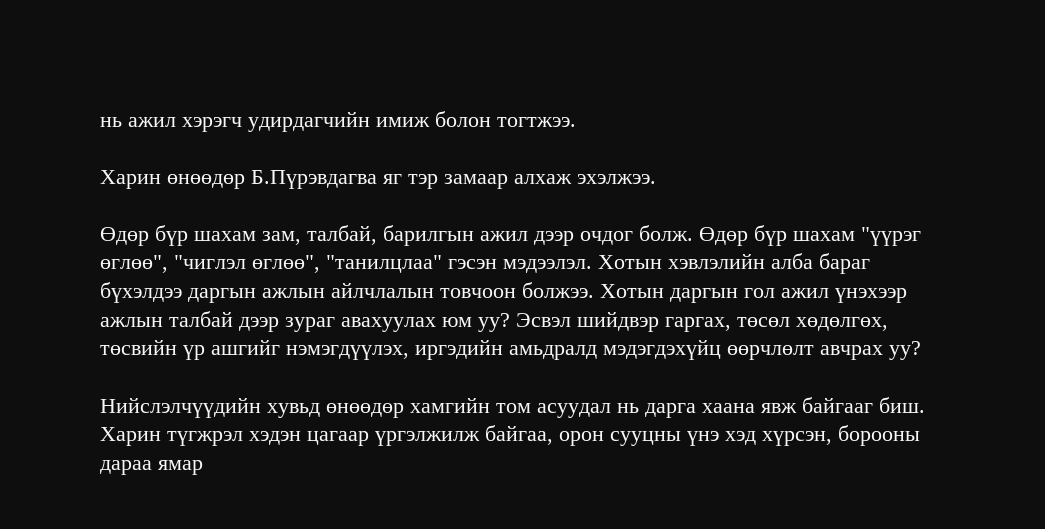нь ажил хэрэгч удирдагчийн имиж болон тогтжээ.

Харин өнөөдөр Б.Пүрэвдагва яг тэр замаар алхаж эхэлжээ.

Өдөр бүр шахам зам, талбай, барилгын ажил дээр очдог болж. Өдөр бүр шахам "үүрэг өглөө", "чиглэл өглөө", "танилцлаа" гэсэн мэдээлэл. Хотын хэвлэлийн алба бараг бүхэлдээ даргын ажлын айлчлалын товчоон болжээ. Хотын даргын гол ажил үнэхээр ажлын талбай дээр зураг авахуулах юм уу? Эсвэл шийдвэр гаргах, төсөл хөдөлгөх, төсвийн үр ашгийг нэмэгдүүлэх, иргэдийн амьдралд мэдэгдэхүйц өөрчлөлт авчрах уу?

Нийслэлчүүдийн хувьд өнөөдөр хамгийн том асуудал нь дарга хаана явж байгааг биш. Харин түгжрэл хэдэн цагаар үргэлжилж байгаа, орон сууцны үнэ хэд хүрсэн, борооны дараа ямар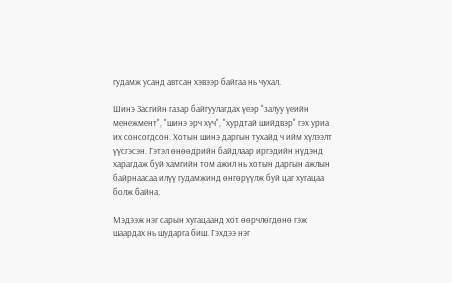гудамж усанд автсан хэвээр байгаа нь чухал.

Шинэ Засгийн газар байгуулагдах үеэр "залуу үеийн менежмент", "шинэ эрч хүч", "хурдтай шийдвэр" гэх уриа их сонсогдсон. Хотын шинэ даргын тухайд ч ийм хүлээлт үүсгэсэн. Гэтэл өнөөдрийн байдлаар иргэдийн нүдэнд харагдаж буй хамгийн том ажил нь хотын даргын ажлын байрнаасаа илүү гудамжинд өнгөрүүлж буй цаг хугацаа болж байна.

Мэдээж нэг сарын хугацаанд хот өөрчлөгдөнө гэж шаардах нь шударга биш. Гэхдээ нэг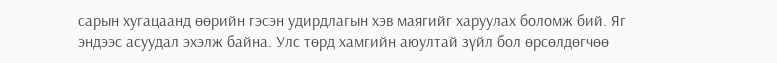сарын хугацаанд өөрийн гэсэн удирдлагын хэв маягийг харуулах боломж бий. Яг эндээс асуудал эхэлж байна. Улс төрд хамгийн аюултай зүйл бол өрсөлдөгчөө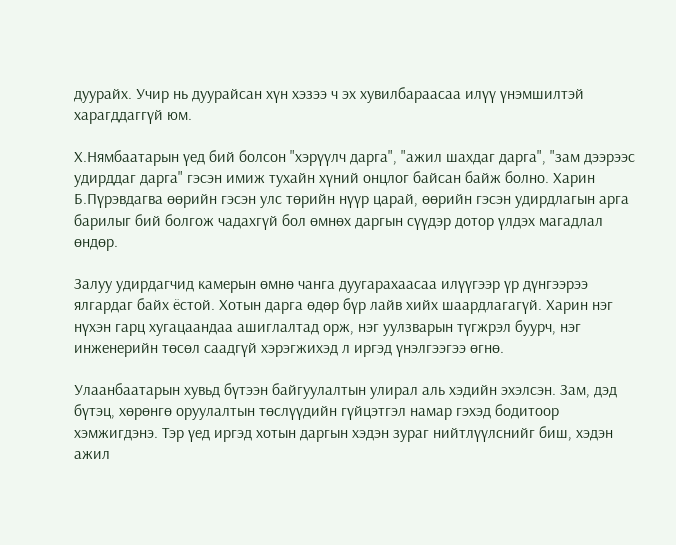дуурайх. Учир нь дуурайсан хүн хэзээ ч эх хувилбараасаа илүү үнэмшилтэй харагддаггүй юм.

Х.Нямбаатарын үед бий болсон "хэрүүлч дарга", "ажил шахдаг дарга", "зам дээрээс удирддаг дарга" гэсэн имиж тухайн хүний онцлог байсан байж болно. Харин Б.Пүрэвдагва өөрийн гэсэн улс төрийн нүүр царай, өөрийн гэсэн удирдлагын арга барилыг бий болгож чадахгүй бол өмнөх даргын сүүдэр дотор үлдэх магадлал өндөр.

Залуу удирдагчид камерын өмнө чанга дуугарахаасаа илүүгээр үр дүнгээрээ ялгардаг байх ёстой. Хотын дарга өдөр бүр лайв хийх шаардлагагүй. Харин нэг нүхэн гарц хугацаандаа ашиглалтад орж, нэг уулзварын түгжрэл буурч, нэг инженерийн төсөл саадгүй хэрэгжихэд л иргэд үнэлгээгээ өгнө.

Улаанбаатарын хувьд бүтээн байгуулалтын улирал аль хэдийн эхэлсэн. Зам, дэд бүтэц, хөрөнгө оруулалтын төслүүдийн гүйцэтгэл намар гэхэд бодитоор хэмжигдэнэ. Тэр үед иргэд хотын даргын хэдэн зураг нийтлүүлснийг биш, хэдэн ажил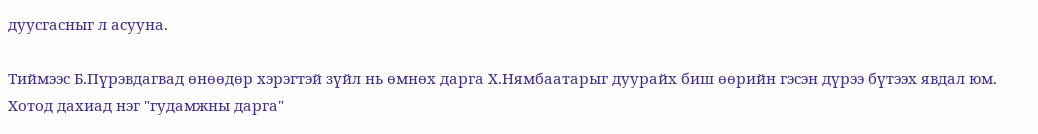дуусгасныг л асууна.

Тиймээс Б.Пүрэвдагвад өнөөдөр хэрэгтэй зүйл нь өмнөх дарга Х.Нямбаатарыг дуурайх биш өөрийн гэсэн дүрээ бүтээх явдал юм. Хотод дахиад нэг "гудамжны дарга"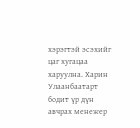хэрэгтэй эсэхийг цаг хугацаа харуулна. Харин Улаанбаатарт бодит үр дүн авчрах менежер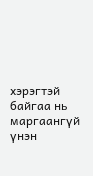хэрэгтэй байгаа нь маргаангүй үнэн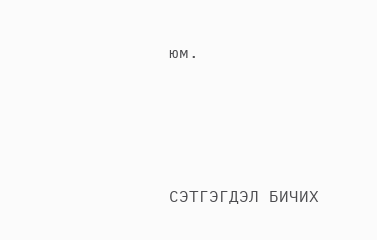юм.





СЭТГЭГДЭЛ БИЧИХ